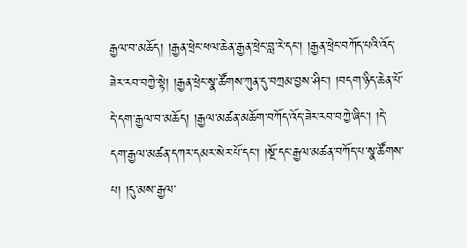རྒྱལ་བ་མཆོད། །རྒྱན་ཕྲེང་ཕལ་ཆེན་རྒྱན་ཕྲེང་བླ་རེ་དང་། །རྒྱན་ཕྲེང་བཀོད་པའི་འོད་ཟེར་རབ་བཀྱེ་སྟེ། །རྒྱན་ཕྲེང་སྣ་ཚོགས་ཀུན་དུ་བཀྲམ་བྱས་ཤིང་། །བདག་ཉིད་ཆེན་པོ་དེ་དག་རྒྱལ་བ་མཆོད། །རྒྱལ་མཚན་མཆོག་བཀོད་འོད་ཟེར་རབ་བཀྱེ་ཞིང་། །དེ་དག་རྒྱལ་མཚན་དཀར་དམར་སེར་པོ་དང་། །སྔོ་དང་རྒྱལ་མཚན་བཀོད་པ་སྣ་ཚོགས་པ། །དུ་མས་རྒྱལ་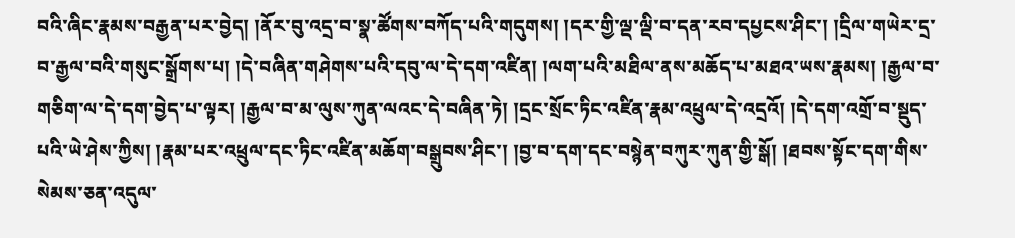བའི་ཞིང་རྣམས་བརྒྱན་པར་བྱེད། །ནོར་བུ་འདྲ་བ་སྣ་ཚོགས་བཀོད་པའི་གདུགས། །དར་གྱི་ལྡ་ལྡི་བ་དན་རབ་དཔྱངས་ཤིང་། །དྲིལ་གཡེར་དྲ་བ་རྒྱལ་བའི་གསུང་སྒྲོགས་པ། །དེ་བཞིན་གཤེགས་པའི་དབུ་ལ་དེ་དག་འཛིན། །ལག་པའི་མཐིལ་ནས་མཆོད་པ་མཐའ་ཡས་རྣམས། །རྒྱལ་བ་གཅིག་ལ་དེ་དག་བྱེད་པ་ལྟར། །རྒྱལ་བ་མ་ལུས་ཀུན་ལའང་དེ་བཞིན་ཏེ། །དྲང་སྲོང་ཏིང་འཛིན་རྣམ་འཕྲུལ་དེ་འདྲའོ། །དེ་དག་འགྲོ་བ་སྡུད་པའི་ཡེ་ཤེས་ཀྱིས། །རྣམ་པར་འཕྲུལ་དང་ཏིང་འཛིན་མཆོག་བསྒྲུབས་ཤིང་། །བྱ་བ་དག་དང་བསྙེན་བཀུར་ཀུན་གྱི་སྒོ། །ཐབས་སྟོང་དག་གིས་སེམས་ཅན་འདུལ་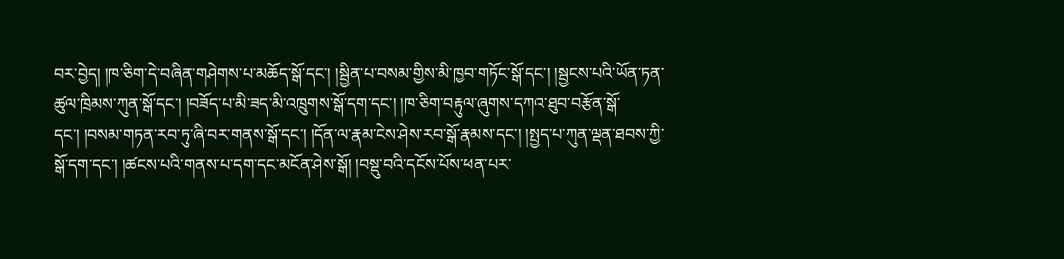བར་བྱེད། །ཁ་ཅིག་དེ་བཞིན་གཤེགས་པ་མཆོད་སྒོ་དང་། །སྦྱིན་པ་བསམ་གྱིས་མི་ཁྱབ་གཏོང་སྒོ་དང་། །སྦྱངས་པའི་ཡོན་ཏན་ཚུལ་ཁྲིམས་ཀུན་སྒོ་དང་། །བཟོད་པ་མི་ཟད་མི་འཁྲུགས་སྒོ་དག་དང་། །ཁ་ཅིག་བརྟུལ་ཞུགས་དཀའ་ཐུབ་བརྩོན་སྒོ་དང་། །བསམ་གཏན་རབ་ཏུ་ཞི་བར་གནས་སྒོ་དང་། །དོན་ལ་རྣམ་ངེས་ཤེས་རབ་སྒོ་རྣམས་དང་། །སྤྱད་པ་ཀུན་ལྡན་ཐབས་ཀྱི་སྒོ་དག་དང་། །ཚངས་པའི་གནས་པ་དག་དང་མངོན་ཤེས་སྒོ། །བསྡུ་བའི་དངོས་པོས་ཕན་པར་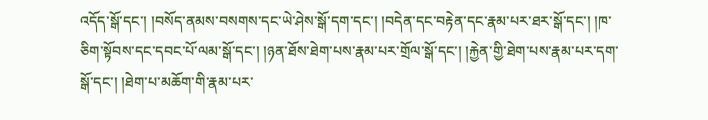འདོད་སྒོ་དང་། །བསོད་ནམས་བསགས་དང་ཡེ་ཤེས་སྒོ་དག་དང་། །བདེན་དང་བརྟེན་དང་རྣམ་པར་ཐར་སྒོ་དང་། །ཁ་ཅིག་སྟོབས་དང་དབང་པོ་ལམ་སྒོ་དང་། །ཉན་ཐོས་ཐེག་པས་རྣམ་པར་གྲོལ་སྒོ་དང་། །རྐྱེན་གྱི་ཐེག་པས་རྣམ་པར་དག་སྒོ་དང་། །ཐེག་པ་མཆོག་གི་རྣམ་པར་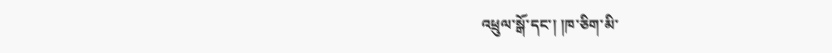འཕྲུལ་སྒོ་དང་། །ཁ་ཅིག་མི་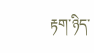རྟག་ཉིད་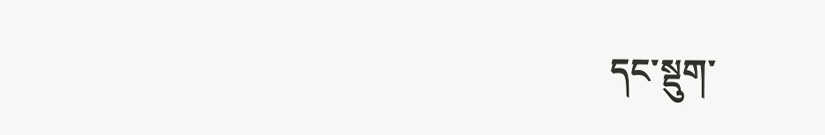དང་སྡུག་